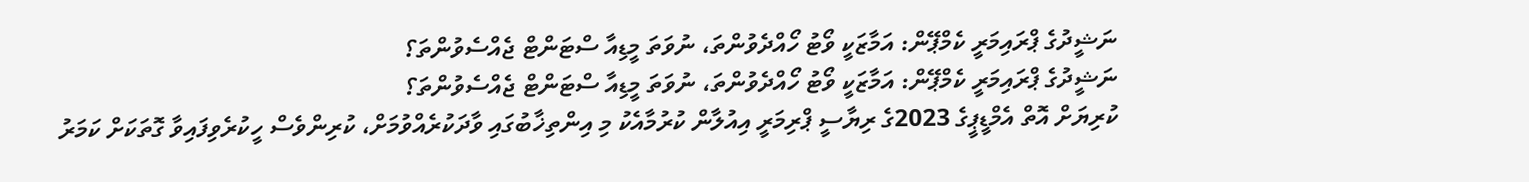ނަޝީދުގެ ޕްރައިމަރީ ކެމްޕޭން: އަމާޒަކީ ވޯޓު ހޯއްދެވުންތަ، ނުވަތަ މީޑިއާ ސްޓަންޓް ޖެއްސެވުންތަ؟
ނަޝީދުގެ ޕްރައިމަރީ ކެމްޕޭން: އަމާޒަކީ ވޯޓު ހޯއްދެވުންތަ، ނުވަތަ މީޑިއާ ސްޓަންޓް ޖެއްސެވުންތަ؟
ކުރިޔަށް އޮތް އެމްޑީޕީގެ 2023ގެ ރިޔާސީ ޕްރިމަރީ އިއުލާން ކުރުމާއެކު މި އިންތިޚާބުގައި ވާދަކުރެއްވުމަށް، ކުރިންވެސް ހީކުރެވިފައިވާ ގޮތަކަށް ކަމަރު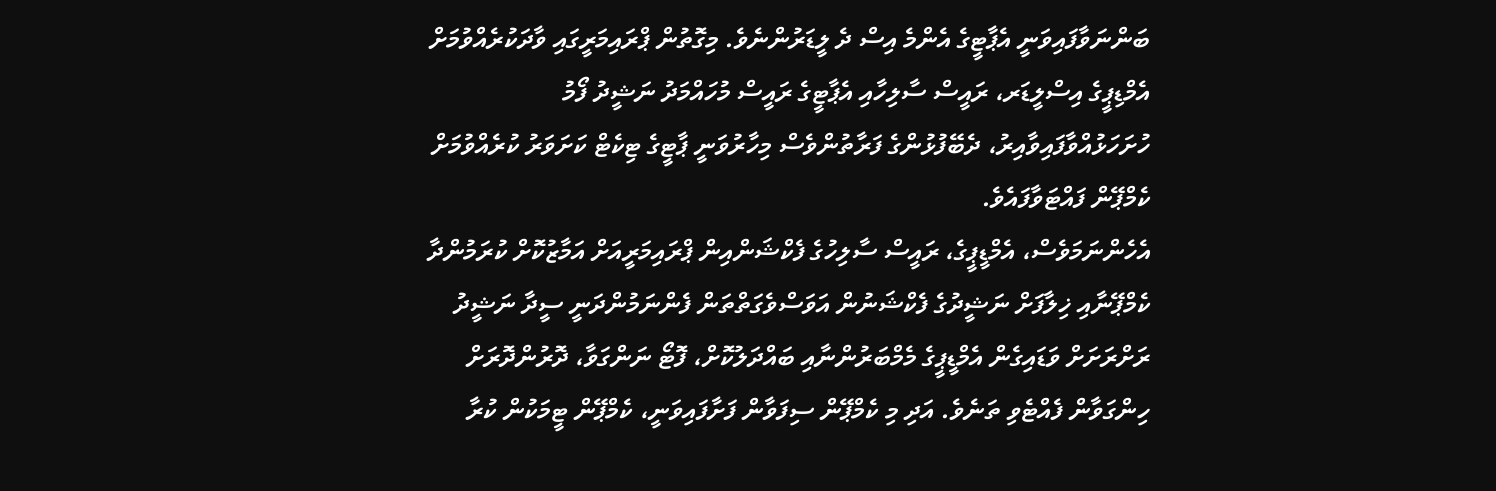ބަންނަވާފައިވަނީ އެޕާޓީގެ އެންމެ އިސް ދެ ލީޑަރުންނެވެ. މިގޮތުން ޕްރައިމަރީގައި ވާދަކުރެއްވުމަށް އެމްޑިޕީގެ އިސްލީޑަރ، ރައީސް ސާލިހާއި އެޕާޓީގެ ރައީސް މުހައްމަދު ނަޝީދު ފޯމު ހުށަހަޅުއްވާފައިވާއިރު، ދެބޭފުޅުންގެ ފަރާތުންވެސް މިހާރުވަނީ ޕާޓީގެ ޓިކެޓް ކަށަވަރު ކުރެއްވުމަށް ކެމްޕޭން ފައްޓަވާފައެވެ.
އެހެންނަމަވެސް، އެމްޑީޕީގެ، ރައީސް ސާލިހުގެ ފެކްޝަންއިން ޕްރައިމަރީއަށް އަމާޒުކޮށް ކުރަމުންދާ ކެމްޕޭނާއި ޚިލާފަށް ނަޝީދުގެ ފެކްޝަނުން އަވަސްވެގަތްތަން ފެންނަމުންދަނީ ސީދާ ނަޝީދު ރަށްރަށަށް ވަޑައިގެން އެމްޑީޕީގެ މެމްބަރުންނާއި ބައްދަލުކޮށް، ފޮޓޯ ނަންގަވާ، ދޮރުންދޮރަށް ހިންގަވާން ފެއްޓެވި ތަނެވެ. އަދި މި ކެމްޕޭން ސިފަވާން ފަށާފައިވަނީ، ކެމްޕޭން ޓީމަކުން ކުރާ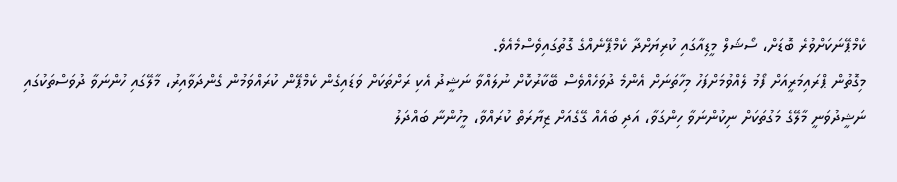ކެމްޕޭނަކަށްވުރެ ބޮޑަށް، ސޯޝަލް މީޑިއާގައި ކުރިޔަށްދާ ކެމްޕޭނެއްގެ ގޮތުގައިވެސްމެއެވެ.
މިގޮތުން ޕްރައިމަރީއަށް ފޯމު ލެއްވުމަށްފަހު މިހާތަނަށް އެންމެ ދުވަހެއްވެސް ބޭކާރުކޮށް ނުލައްވާ ނަޝީދު އެކި ރަށްތަކަށް ވަޑައިގެން ކެމްޕޭން ކުރައްވަމުން ގެންދަވާއިރު، މާލޭގައި ހުންނަވާ ދުވަސްތަކުގައި ނަޝީދުވަނީ މާލޭގެ މަގުތަކަށް ނިކުންނަވާ ހިންގަވާ، އަދި ބައެއް ގޭގެއަށް ޒިޔާރަތް ކުރައްވާ، މީހުންނާ ބައްދަލު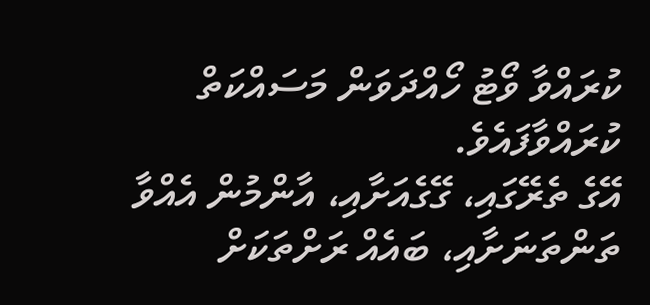ކުރައްވާ ވޯޓު ހޯއްދަވަން މަސައްކަތް ކުރައްވާފައެވެ.
އޭގެ ތެރޭގައި، ގޭގެއަށާއި، އާންމުން އެއްވާ ތަންތަނަށާއި، ބައެއް ރަށްތަކަށް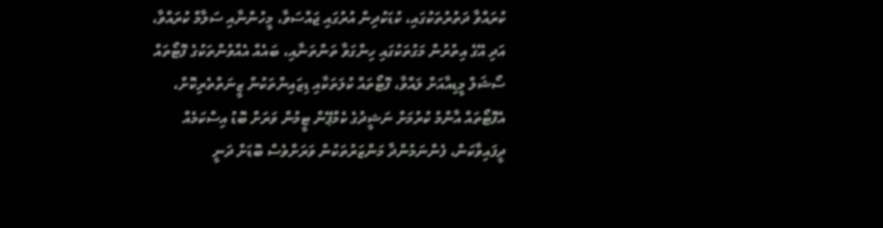ކުރައްވާ ދަތުރުތަކުގައި، ކުޑަކުދިން އުރުގައި ޖައްސަވާ، މީހުންނާއި ސަލާމް ކުރައްވާ، އަދި އޭގެ އިތުރުން މަގުތަކުގައި ހިންގަވާ ތަންތަނާއި، ބައެއް އެއްވުންތަކުގެ ފޮޓޯތައް ސޯޝަލް މީޑިއާއަށް ލައްވާ، ފޮޓޯތައް ކުލަތަކާއި ޑިޒައިންތަކުން ޒީނަތްތެރިކޮށް، އެފޮޓޯތައް އާންމު ކުރުމަށް ނަޝީދުގެ ކެމްޕޭން ޓީމުން ވަރަށް ބޮޑު އިސްކަމެއް ދީފައިވާކަން، ފެންނަމުންދާ މަންޒަރުތަކުން ވަރަށްވެސް ބޮޑަށް ދަނީ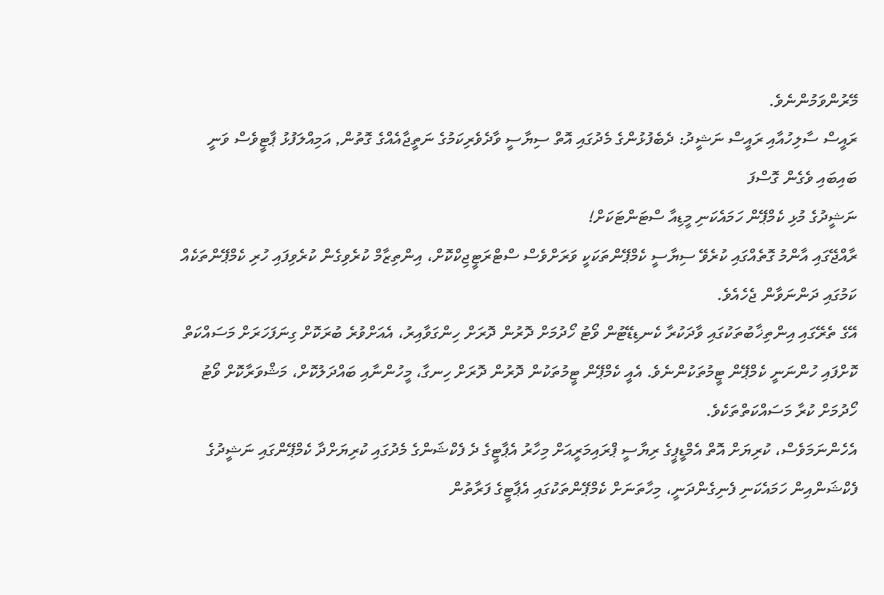މޭރުންވަމުންނެވެ.
ރައީސް ސާލިހުއާއި ރައީސް ނަޝީދު: ދެބެފުޅުންގެ މެދުގައި އޮތް ސިޔާސީ ވާދެވެރިކަމުގެ ނަތީޖާއެއްގެ ގޮތުން, އަމިއްލަފުޅު ޕާޓީވެސް ވަނީ ބައިބައި ވެގެން ގޮސްފަ
ނަޝީދުގެ މުޅި ކެމްޕޭން ހަމައެކަނި މީޑިއާ ސްޓަންޓަކަށް!
ރާއްޖޭގައި އާންމު ގޮތެއްގައި ކުރެވޭ ސިޔާސީ ކެމްޕޭންތަކަކީ ވަރަށްވެސް ސްޓްރަޓީޖިކްކޮށް، އިންތިޒާމް ކުރެވިގެން ކުރެވިފައި ހުރި ކެމްޕޭންތަކެއް ކަމުގައި ދަންނަވާން ޖެހެއެވެ.
އޭގެ ތެރޭގައި އިންތިޚާބުތަކުގައި ވާދަކުރާ ކެނޑިޑޭޓުން ވޯޓު ހޯދުމަށް ދޮރުން ދޮރަށް ހިންގަވާއިރު، އެއަށްވުރެ ބުރަކޮށް ގިނަފަހަރަށް މަސައްކަތް ކޮށްފައި ހުންނަނީ ކެމްޕޭން ޓީމުތަކުންނެވެ. އެއީ ކެމްޕޭން ޓީމުތަކުން ދޮރުން ދޮރަށް ހިނގާ، މީހުންނާއި ބައްދަލުކޮށް، މަޝްވަރާކޮށް ވޯޓު ހޯދުމަށް ކުރާ މަސައްކަތްތަކެވެ.
އެހެންނަމަވެސް، ކުރިޔަށް އޮތް އެމްޑީޕީގެ ރިޔާސީ ޕްރައިމަރީއަށް މިހާރު އެޕާޓީގެ ދެ ފެކްޝަންގެ މެދުގައި ކުރިޔަށްދާ ކެމްޕޭންގައި ނަޝީދުގެ ފެކްޝަންއިން ހަމައެކަނި ފެނިގެންދަނީ، މިހާތަނަށް ކެމްޕޭންތަކުގައި އެޕާޓީގެ ފަރާތުން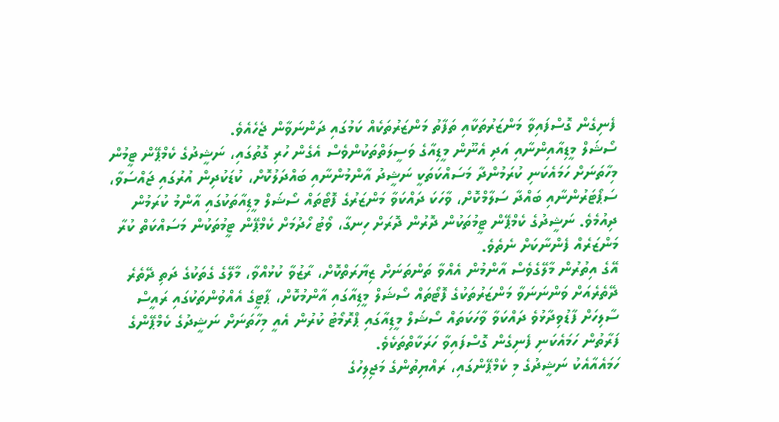ފެނިގެން ގޮސްފައިވާ މަންޒަރުތަކާއި ތަފާތު މަންޒަރުތަކެއް ކަމުގައި ދަންނަވާން ޖެހެއެވެ.
ސޯޝަލް މީޑިއާއިންނާއި އަދި އެނޫން މީޑިއާގެ ވަސީލަތްތަކުންވެސް އެގެން ހުރި ގޮތުގައި، ނަޝީދުގެ ކެމްޕޭން ޓީމުން މިހާތަނަށް ހަމައެކަނި ކުރަމުންދާ މަސައްކަތަކީ ނަޝީދު އާންމުންނާއި ބައްދަލުކޮށް، ކުޑަކުދިން އުރުގައި ޖައްސަވާ، ސަޕޯޓަރުންނާއި ބައްދާ ސަލާމްކޮށް، ވާހަކަ ދައްކަވާ މަންޒަރުގެ ފޮޓޯތައް ސޯޝަލް މީޑިއާތަކުގައި އާންމު ކުރަމުން ދިއުމެވެ. ނަޝީދުގެ ކެމްޕޭން ޓީމުތަކުން ދޮރުން ދޮރަށް ހިނގާ، ވޯޓު ހޯދުމަށް ކެމްޕޭން ޓީމުތަކުން މަސައްކަތް ކުރާ މަންޒަރެއް ފެންނާކަށް ނެތެވެ.
އޭގެ އިތުރުން މާލޭގެވެސް އާންމުން އެއްވާ ތަންތަނަށް ޒިޔާރަތްކޮށް، ރާޒުވާ ކުޅުއްވާ، މާލޭގެ ގެތަކުގެ ދަތި ދޭތެރެ ދޭތެރެއަށް ވަންނަނަވާ މަންޒަރުތަކުގެ ފޮޓޯތައް ސޯޝަލް މީޑިއާގައި އާންމުކޮށް، ޕާޓީގެ އެއްވުންތަކުގައި ރައީސް ސާލިހަށް ފާޑުވިދާޅުވެ ދައްކަވާ ވާހަކަތައް ސޯޝަލް މީޑިއާގައި ޕްރޮމޯޓު ކުރުން އެއީ މިހާތަނަށް ނަޝީދުގެ ކެމްޕޭންގެ ފަރާތުން ހަމައެކަނި ފެނިގެން ގޮސްފައިވާ ހަރަކާތްތަކެވެ.
ހަމައެއާއެކު ނަޝީދުގެ މި ކެމްޕޭންގައި، ރައްޔިތުންގެ މަޖިލިހުގެ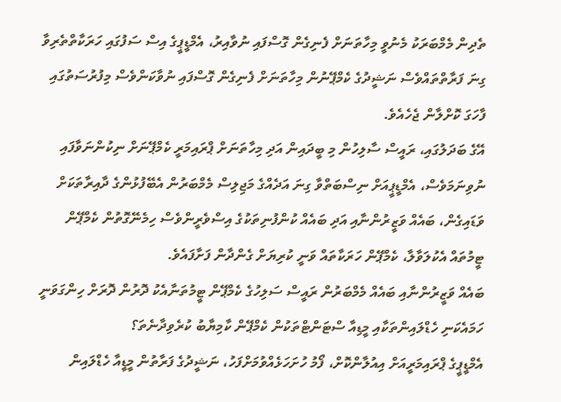ތެދިން މެމްބަރަކު މެނުވީ މިހާތަނަށް ފެނިގެން ގޮސްފައި ނުވާއިރު، އެމްޑީޕީގެ އިސް ސަފުގައި ހަރަކާތްތެރިވާ ގިނަ ފަރާތްތައްވެސް ނަޝީދުގެ ކެމްޕޭނުން މިހާތަނަށް ފެނިގެން ގޮސްފައި ނުވާކަންވެސް މިފުރުސަތުގައި ފާހަގަ ކޮށްލާން ޖެހެއެވެ.
އޭގެ ބަދަލުގައި، ރައީސް ސާލިހުން މި ބީދައިން އަދި މިހާތަނަށް ޕްރައިމަރީ ކެމްޕޭނަށް ނިކުންނަވާފައި ނުވިނަމަވެސް، އެމްޑީޕީއަށް ނިސްބަތްވާ ގިނަ އަދެއްގެ މަޖިލިސް މެމްބަރުން އެބޭފުޅުންގެ ދާއިރާތަކަށް ވަޑައިގެން، ބައެއް ވަޒީރުންނާއި އަދި ބައެއް ކުންފުނިތަކުގެ އިސްވެރީންވެސް ހިމެނޭގޮތުން ކެމްޕޭން ޓީމުތައް އެކުލަވާލާ، ކެމްޕޭން ހަރަކާތައް ވަނީ ކުރިޔަށް ގެންދާން ފަށާފައެވެ.
ބައެއް ވަޒީރުންނާއި ބައެއް މެމްބަރުން ރައީސް ސަލިހުގެ ކެމްޕޭން ޓީމުތަނާއެކު ދޮރުން ދޮރަށް ހިންގަވަނީ
ހަމައެކަނި ހެޑްލައިންތަކާއި މީޑިއާ ސްޓަންޓްތަކުން ކެމްޕޭން ކާމިޔާބު ކުރެވިދާނެތަ؟
އެމްޑީޕީގެ ޕްރައިމަރީއަށް އިއުލާންކޮށް، ފޯމު ހުށަހަޅެއްވުމަށްފަހު، ނަޝީދުގެ ފަރާތުން މީޑީއާ ހެޑްލައިން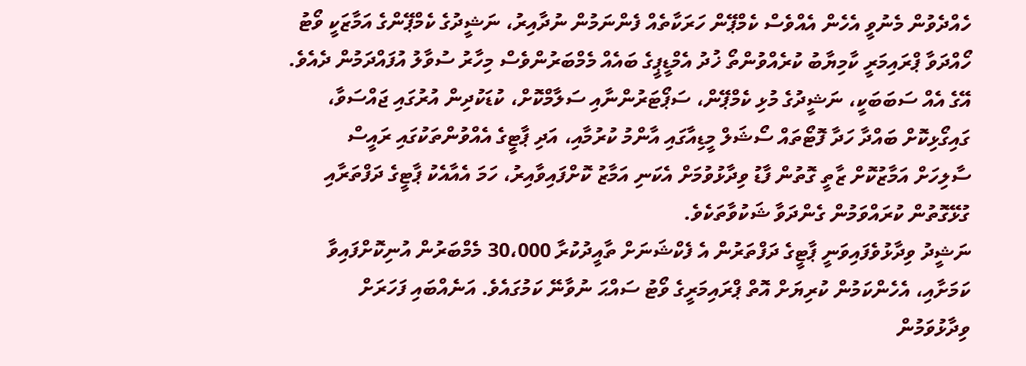ހެއްދެވުން މެނުވީ އެހެން އެއްވެސް ކެމްޕޭން ހަރަކާތެއް ފެންނަމުން ނުދާއިރު، ނަޝީދުގެ ކެމްޕޭންގެ އަމާޒަކީ ވޯޓު ހޯއްދަވާ ޕްރައިމަރީ ކާމިޔާބު ކުރެއްވުންތޯ ޚުދު އެމްޑީޕީގެ ބައެއް މެމްބަރުންވެސް މިހާރު ސުވާލު އުފައްދަމުން ދެއެވެ.
އޭގެ އެއް ސަބަބަކީ، ނަޝީދުގެ މުޅި ކެމްޕޭން، ސަޕޯޓަރުންނާއި ސަލާމްކޮށް، ކުޑަކުދިން އުރުގައި ޖައްސަވާ، ގައިގޯޅިކޮށް ބައްދާ ހަދާ ފޮޓޯތައް ސޯޝަލް މީޑިއާގައި އާންމު ކުރުމާއި، އަދި ޕާޓީގެ އެއްވުންތަކުގައި ރައީސް ސާލިހަށް އަމާޒުކޮށް ޒާތީ ގޮތުން ފާޑު ވިދާޅުވުމަށް އެކަނި އަމާޒު ކޮށްފައިވާއިރު، ހަމަ އެއާއެކު ޕާޓީގެ ދަފްތަރާއި ގުޅޭގޮތުން ކުރައްވަމުން ގެންދަވާ ޝަކުވާތަކެވެ.
ނަޝީދު ވިދާޅުވެފައިވަނީ ޕާޓީގެ ދަފްތަރުން އެ ފެކްޝަނަށް ތާއީދުކުރާ 30،000 މެމްބަރުން އުނިކޮށްފައިވާ ކަމަށާއި، އެހެންކަމުން ކުރިޔަށް އޮތް ޕްރައިމަރީގެ ވޯޓު ސައްޙަ ނުވާނޭ ކަމުގައެވެ. އަނެއްބައި ފަހަރަށް ވިދާޅުވަމުން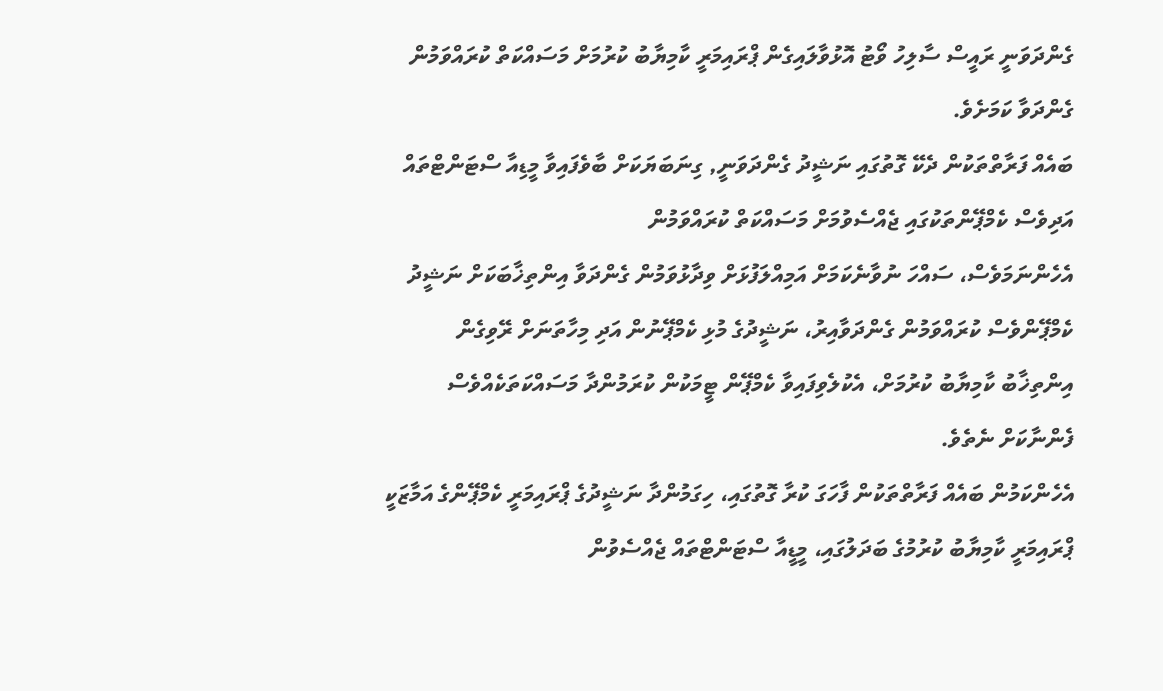ގެންދަވަނީ ރައީސް ސާލިހު ވޯޓު އޮޅުވާލައިގެން ޕްރައިމަރީ ކާމިޔާބު ކުރުމަށް މަސައްކަތް ކުރައްވަމުން ގެންދަވާ ކަމަށެވެ.
ބައެއް ފަރާތްތަކުން ދެކޭ ގޮތުގައި ނަޝީދު ގެންދަވަނީ, ގިނަބަޔަކަށް ބާވެފައިވާ މީޑިއާ ސްޓަންޓްތައް އަދިވެސް ކެމްޕޭންތަކުގައި ޖެއްސެވުމަށް މަސައްކަތް ކުރައްވަމުން
އެހެންނަމަވެސް، ސައްހަ ނުވާނެކަމަށް އަމިއްލަފުޅަށް ވިދާޅުވަމުން ގެންދަވާ އިންތިޚާބަކަށް ނަޝީދު ކެމްޕޭންވެސް ކުރައްވަމުން ގެންދަވާއިރު، ނަޝީދުގެ މުޅި ކެމްޕޭނުން އަދި މިހާތަނަށް ރޭވިގެން އިންތިޚާބު ކާމިޔާބު ކުރުމަށް، އެކުލެވިފައިވާ ކެމްޕޭން ޓީމަކުން ކުރަމުންދާ މަސައްކަތަކެއްވެސް ފެންނާކަށް ނެތެވެ.
އެހެންކަމުން ބައެއް ފަރާތްތަކުން ފާހަގަ ކުރާ ގޮތުގައި، ހިގަމުންދާ ނަޝީދުގެ ޕްރައިމަރީ ކެމްޕޭންގެ އަމާޒަކީ ޕްރައިމަރީ ކާމިޔާބު ކުރުމުގެ ބަދަލުގައި، މީޑީއާ ސްޓަންޓްތައް ޖެއްސެވުން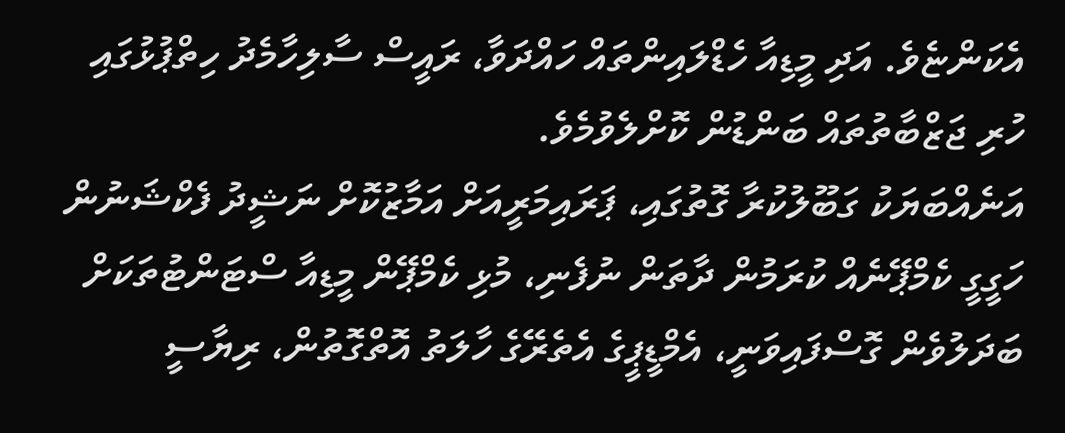އެކަންޏެވެ. އަދި މީޑިއާ ހެޑްލައިންތައް ހައްދަވާ، ރައީސް ސާލިހާމެދު ހިތްޕުޅުގައި ހުރި ޖަޒްބާތުތައް ބަންޑުން ކޮށްލެވުމެވެ.
އަނެއްބަޔަކު ގަބޫލުކުރާ ގޮތުގައި، ޕަރައިމަރީއަށް އަމާޒުކޮށް ނަޝީދު ފެކްޝަނުން ހަގީގީ ކެމްޕޭނެއް ކުރަމުން ދާތަން ނުފެނި، މުޅި ކެމްޕޭން މީޑިއާ ސްޓަންޓުތަކަށް ބަދަލުވެން ގޮސްފައިވަނީ، އެމްޑީޕީގެ އެތެރޭގެ ހާލަތު އޮތްގޮތުން، ރިޔާސީ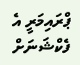ޕްރައިމަރީ އެ ފެކްޝަނަށް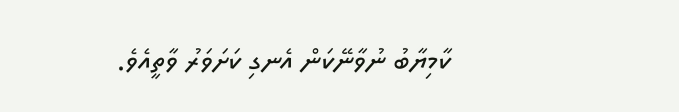ކާމިޔާބު ނުވާނޭކަން އެނގި ކަށަވަރު ވާތީއެވެ.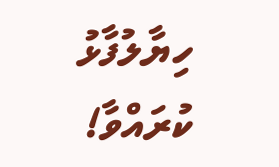ހިޔާލުފާޅު ކުރައްވާ!